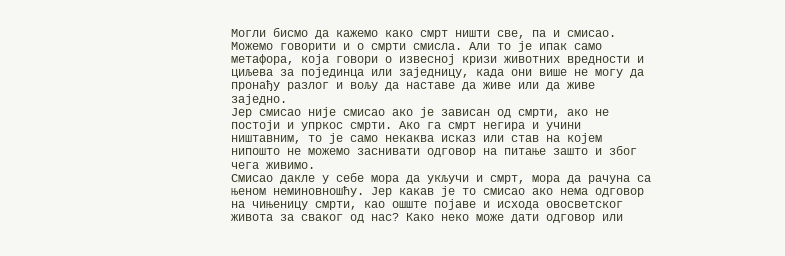Могли бисмо да кажемо како смрт ништи све, па и смисао. Можемо говорити и о смрти смисла. Али то је ипак само метафора, која говори о извесној кризи животних вредности и циљева за појединца или заједницу, када они више не могу да пронађу разлог и вољу да наставе да живе или да живе заједно.
Јер смисао није смисао ако је зависан од смрти, ако не постоји и упркос смрти. Ако га смрт негира и учини ништавним, то је само некаква исказ или став на којем нипошто не можемо заснивати одговор на питање зашто и због чега живимо.
Смисао дакле у себе мора да укључи и смрт, мора да рачуна са њеном неминовношћу. Јер какав је то смисао ако нема одговор на чињеницу смрти, као ошште појаве и исхода овосветског живота за сваког од нас? Како неко може дати одговор или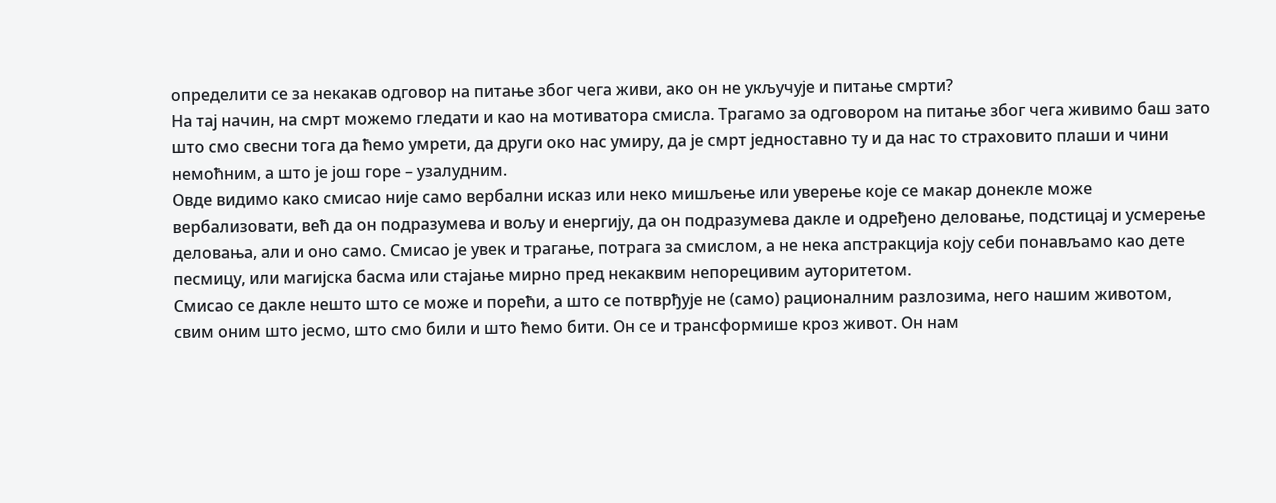определити се за некакав одговор на питање због чега живи, ако он не укључује и питање смрти?
На тај начин, на смрт можемо гледати и као на мотиватора смисла. Трагамо за одговором на питање због чега живимо баш зато што смо свесни тога да ћемо умрети, да други око нас умиру, да је смрт једноставно ту и да нас то страховито плаши и чини немоћним, а што је још горе – узалудним.
Овде видимо како смисао није само вербални исказ или неко мишљење или уверење које се макар донекле може вербализовати, већ да он подразумева и вољу и енергију, да он подразумева дакле и одређено деловање, подстицај и усмерење деловања, али и оно само. Смисао је увек и трагање, потрага за смислом, а не нека апстракција коју себи понављамо као дете песмицу, или магијска басма или стајање мирно пред некаквим непорецивим ауторитетом.
Смисао се дакле нешто што се може и порећи, а што се потврђује не (само) рационалним разлозима, него нашим животом, свим оним што јесмо, што смо били и што ћемо бити. Он се и трансформише кроз живот. Он нам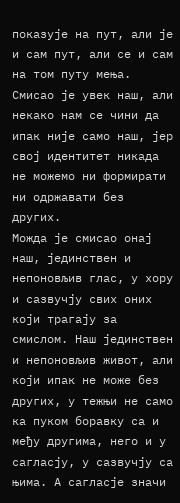показује на пут, али је и сам пут, али се и сам на том путу мења.
Смисао је увек наш, али некако нам се чини да ипак није само наш, јер свој идентитет никада не можемо ни формирати ни одржавати без других.
Можда је смисао онај наш, јединствен и непоновљив глас, у хору и сазвучју свих оних који трагају за смислом. Наш јединствен и непоновљив живот, али који ипак не може без других, у тежњи не само ка пуком боравку са и међу другима, него и у сагласју, у сазвучју са њима. А сагласје значи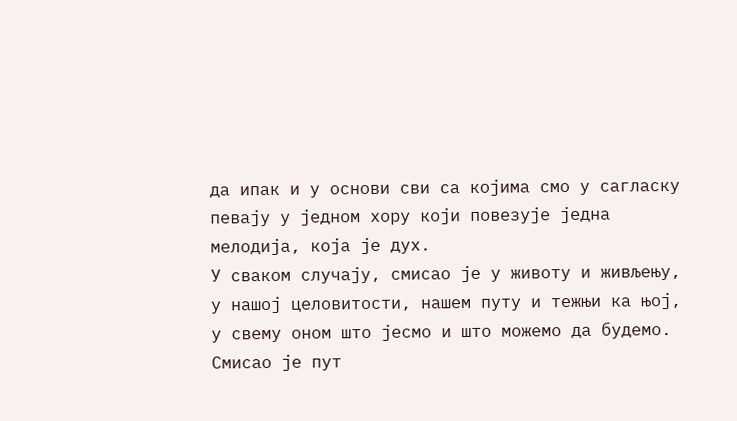да ипак и у основи сви са којима смо у сагласку певају у једном хору који повезује једна мелодија, која је дух.
У сваком случају, смисао је у животу и живљењу, у нашој целовитости, нашем путу и тежњи ка њој, у свему оном што јесмо и што можемо да будемо. Смисао је пут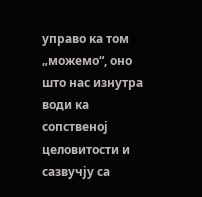управо ка том „можемо“, оно што нас изнутра води ка сопственој целовитости и сазвучју са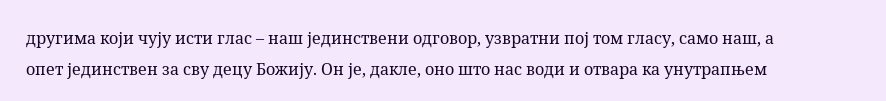другима који чују исти глас – наш јединствени одговор, узвратни пој том гласу, само наш, а опет јединствен за сву децу Божију. Он је, дакле, оно што нас води и отвара ка унутрапњем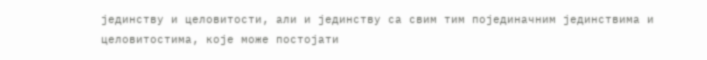јединству и целовитости, али и јединству са свим тим појединачним јединствима и целовитостима, које може постојати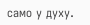само у духу.